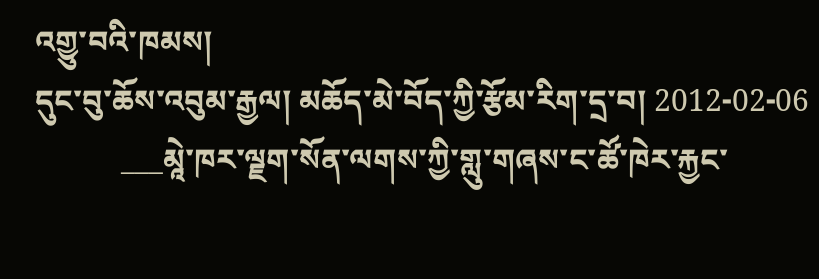འགྱུ་བའི་ཁམས།
དུང་བུ་ཆོས་འབུམ་རྒྱལ། མཆོད་མེ་བོད་ཀྱི་རྩོམ་རིག་དྲ་བ། 2012-02-06
           ___མཱེ་ཁར་ལྗག་སོན་ལགས་ཀྱི་གླུ་གཞས་ང་ཚོ་ཁེར་རྐྱང་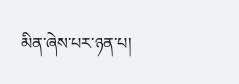མིན་ཞེས་པར་ཉན་པ།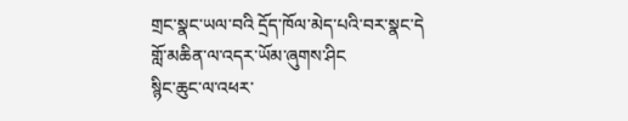གྲང་སྣང་ཡལ་བའི དྲོད་ཁོལ་མེད་པའི་བར་སྣང་དེ
གློ་མཆིན་ལ་འདར་ཡོམ་ཞུགས་ཤིང
སྙིང་ཆུང་ལ་འཕར་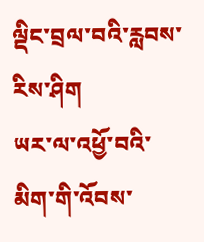ལྡིང་བྲལ་བའི་རླབས་རིས་ཤིག
ཡར་ལ་འཕྱོ་བའི་མིག་གི་འོབས་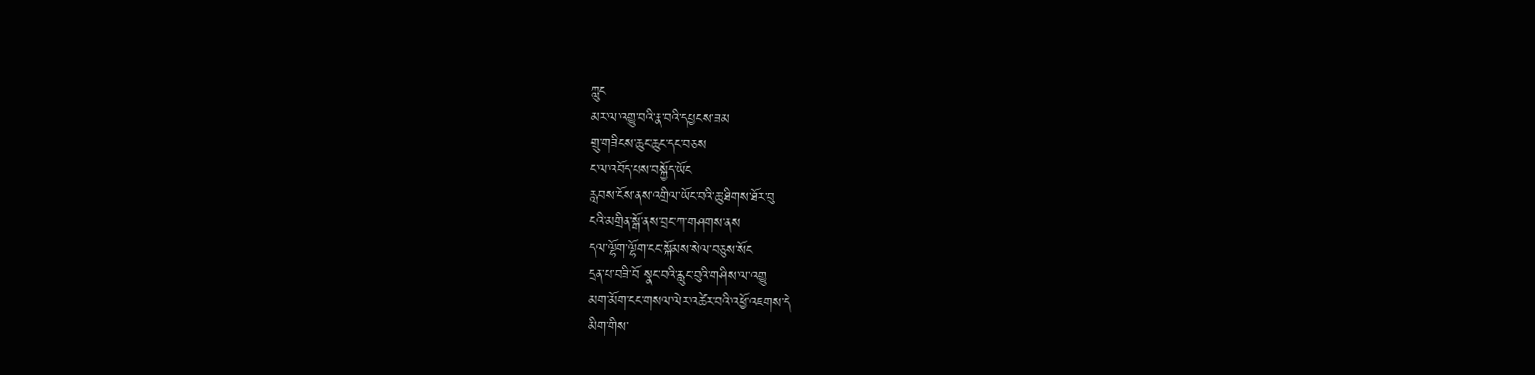ཀླུང
མར་ལ་འགྱུ་བའི་རྣ་བའི་དཔྱངས་ཟམ
གྲུ་གཟིངས་ཆུང་ཆུང་དང་བཅས
ང་ལ་འབོད་པས་བསྐྱོད་ཡོང
རླབས་ངོས་ནས་འགྲིལ་ཡོང་བའི་ཆུ་ཐིགས་ཐོར་བུ
ངའི་མགྲིན་སྒོ་ནས་བྲང་ཀ་གཤགས་ནས
དལ་ལྷོག་ལྷོག་ངང་སྐོམས་སེལ་བཅུས་སོང
དྲན་པ་བཟི་བོ སྣང་བའི་རླུང་བུའི་གཤིས་ལ་འགྱུ
མག་མོག་ངང་གསལ་ལེར་འཚེར་བའི་འཕྱོ་འཇགས་དེ
མིག་གིས་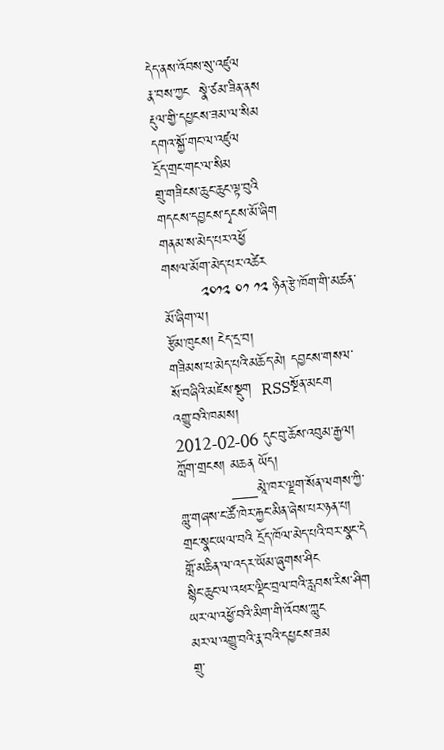དེད་ནས་འོབས་སུ་འཛུལ
རྣ་བས་ཀྱང  སྣེ་ཙམ་ཟིན་ནས
རྡུལ་གྱི་དཔྱངས་ཟམ་ལ་སིམ
དགའ་སྐྱོ་གང་ལ་འཛུལ
དྲོད་གྲང་གང་ལ་སིམ
གྲུ་གཟིངས་ཆུང་ཆུང་ལྟ་བུའི
གདངས་དབྱངས་དྭངས་མོ་ཞིག
གནམ་ས་མེད་པར་འཕྱོ
གསལ་མོག་མེད་པར་འཚེར
        ༢༠༡༢ ༠༡ ༡༢ ཉིན་རྩེ་ཁོག་གི་མཚན་མོ་ཞིག་ལ།
རྩོམ་ཁུངས། ངེད་དྲ་བ།
གཟིམས་པ་མེད་པའི་མཆོད་མེ། དབྱངས་གསལ་སོ་བཞིའི་མཛེས་སྡུག  RSSསྔོན་མངག
འགྱུ་བའི་ཁམས།
2012-02-06 དུང་བུ་ཆོས་འབུམ་རྒྱལ། ཀློག་གྲངས། མཆན ཡོད།
           ___མཱེ་ཁར་ལྗག་སོན་ལགས་ཀྱི་གླུ་གཞས་ང་ཚོ་ཁེར་རྐྱང་མིན་ཞེས་པར་ཉན་པ།
གྲང་སྣང་ཡལ་བའི དྲོད་ཁོལ་མེད་པའི་བར་སྣང་དེ
གློ་མཆིན་ལ་འདར་ཡོམ་ཞུགས་ཤིང
སྙིང་ཆུང་ལ་འཕར་ལྡིང་བྲལ་བའི་རླབས་རིས་ཤིག
ཡར་ལ་འཕྱོ་བའི་མིག་གི་འོབས་ཀླུང
མར་ལ་འགྱུ་བའི་རྣ་བའི་དཔྱངས་ཟམ
གྲུ་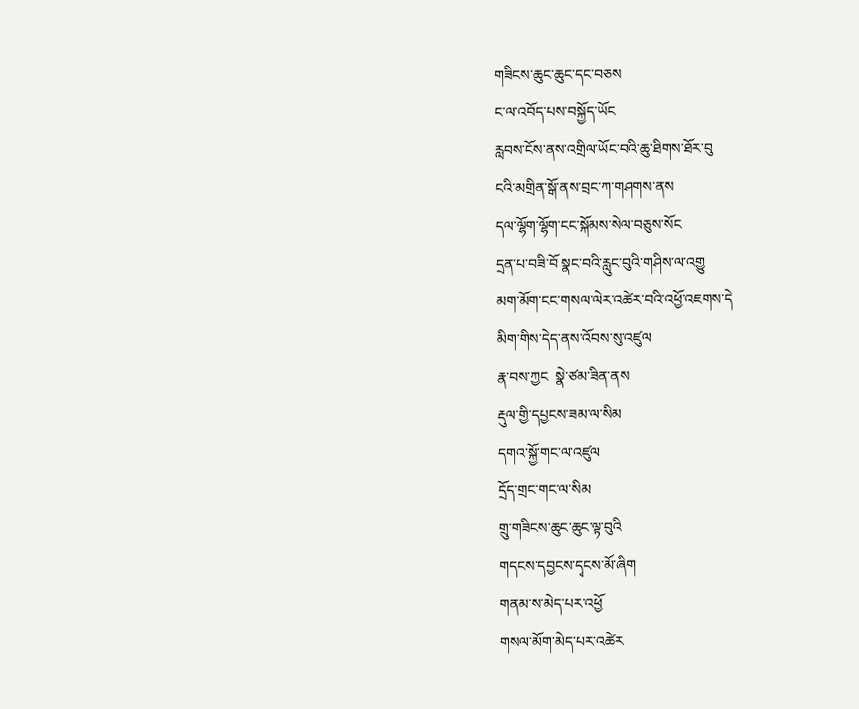གཟིངས་ཆུང་ཆུང་དང་བཅས
ང་ལ་འབོད་པས་བསྐྱོད་ཡོང
རླབས་ངོས་ནས་འགྲིལ་ཡོང་བའི་ཆུ་ཐིགས་ཐོར་བུ
ངའི་མགྲིན་སྒོ་ནས་བྲང་ཀ་གཤགས་ནས
དལ་ལྷོག་ལྷོག་ངང་སྐོམས་སེལ་བཅུས་སོང
དྲན་པ་བཟི་བོ སྣང་བའི་རླུང་བུའི་གཤིས་ལ་འགྱུ
མག་མོག་ངང་གསལ་ལེར་འཚེར་བའི་འཕྱོ་འཇགས་དེ
མིག་གིས་དེད་ནས་འོབས་སུ་འཛུལ
རྣ་བས་ཀྱང  སྣེ་ཙམ་ཟིན་ནས
རྡུལ་གྱི་དཔྱངས་ཟམ་ལ་སིམ
དགའ་སྐྱོ་གང་ལ་འཛུལ
དྲོད་གྲང་གང་ལ་སིམ
གྲུ་གཟིངས་ཆུང་ཆུང་ལྟ་བུའི
གདངས་དབྱངས་དྭངས་མོ་ཞིག
གནམ་ས་མེད་པར་འཕྱོ
གསལ་མོག་མེད་པར་འཚེར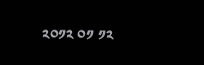༢༠༡༢ ༠༡ ༡༢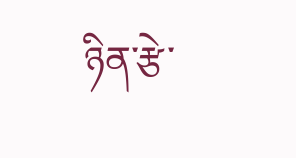ཉིན་རྩེ་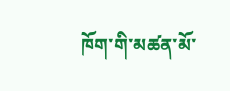ཁོག་གི་མཚན་མོ་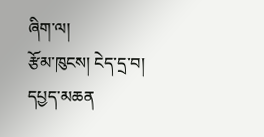ཞིག་ལ།
རྩོམ་ཁུངས། ངེད་དྲ་བ།
དཔྱད་མཆན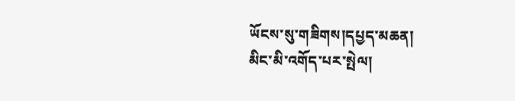ཡོངས་སུ་གཟིགས།དཔྱད་མཆན།
མིང་མི་འགོད་པར་སྤེལ།